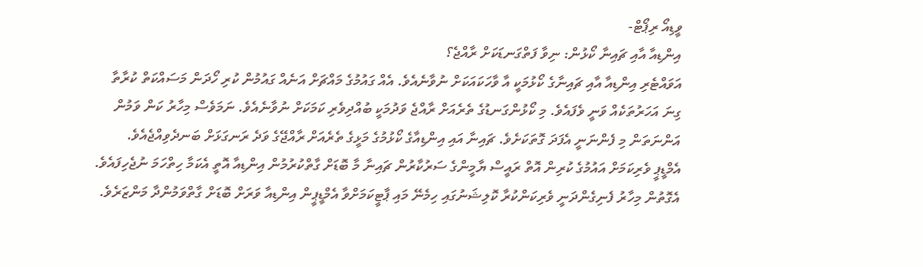ވީޑިއޯ ރިޕޯޓް-
އިންޑިއާ އާއި ޗައިނާ ކޯޅުން: ނިވާ ފަތްގަނޑަކަށް ރާއްޖެ؟
އަވައްޓެރި އިންޑިއާ އާއި ޗައިނާގެ ކޯޅުމަކީ އާ ވާހަކައަކަށް ނުވާނެއެވެ. އެއް ގައުމުގެ މައްޗަށް އަނެއް ގައުމުން ކުރި ހޯދަން މަސައްކަތް ކުރާތާ ގިނަ އަހަރުތަކެއް ވަނީ ވެފައެވެ. މި ކޯޅުންގަނޑުގެ ތެރެއަށް ރާއްޖެ ވަދުމަކީ ބުއްދިވެރި ކަމަކަށް ނުވާނެއެވެ. ނަމަވެސް މިހާރު ކަން ވަމުން އަންނަތަން މި ފެންނަނީ އެފަދަ ގޮތަކަށެވެ. ޗައިނާ އައި އިންޑިއާގެ ކޯޅުމުގެ މަޅީގެ ތެރެއަށް ރާއްޖޭގެ ވަދެ ރަނގަޅަށް ބަނދެވިއްޖެއެވެ.
އެމްޑީޕީ ވެރިކަމަށް އައުމުގެ ކުރިން އޮތް ރައީސް ޔާމީންގެ ސަރުކާރުން ޗައިނާ މާ ބޮޑަށް ގާތްކުރުމުން އިންޑިއާ އޮތީ އެކަމާ ހިތްހަމަ ނުޖެހިފައެވެ. އެގޮތުން މިހާރު ފެނިގެންދަނީ ވެރިކަންކުރާ ކޮލިޝަނުގައި ހިމެނޭ މައި ޕާޓީކަމަށްވާ އެމްޑީޕީން އިންޑިއާ ވަރަށް ބޮޑަށް ގާތްވަމުންދާ މަންޒަރެވެ.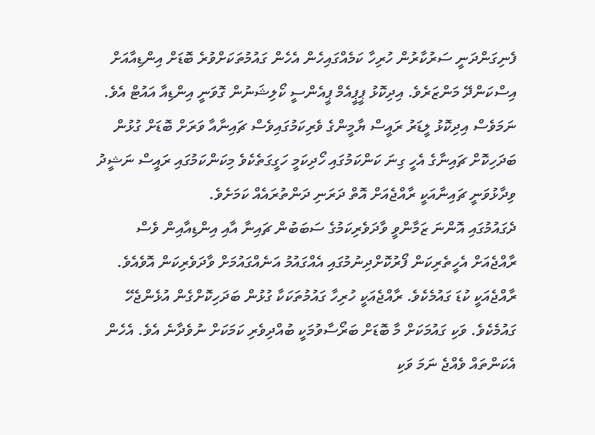ފެނިގަންދަނީ ސަރުކާރުން ހުރިހާ ކަމެއްގައިހެން އެހެން ގައުމުތަކަށްވުރެ ބޮޑަށް އިންޑިއާއަށް އިސްކަންދޭ މަންޒަރެވެ. އިދިކޮޅު ޕީޕީއެމް ޕީއެންސީ ކޯލިޝަނުން ގޮވަނީ އިންޑިއާ އައުޓް އެވެ. ނަމަވެސް އިދިކޮޅު ލީޑަރު ރައީސް ޔާމީންގެ ވެރިކަމުގައިވެސް ޗައިނާއާ ވަރަށް ބޮޑަށް ގުޅުން ބަދަހިކޮށް ޗައިނާގެ އެހީ ގިނަ ކަންކަމުގައި ހޯދިކަމީ ހަގީގަތެކެވެ މިކަންކަމުގައި ރައީސް ނަޝީދު ވިދާޅުވަނީ ޗައިނާއަކީ ރާއްޖެއަށް އޮތް ދަރަނި ދަންތުރައެއް ކަމަށެވެ.
ދެގައުމުގައި އޮންނަ ޒަމާންވީ ވާދަވެރިކަމުގެ ސަބަބުން ޗައިނާ އާއި އިންޑިއާއިން ވެސް ރާއްޖެއަށް އެހީތެރިކަން ފޯރުކޮށްދިނުމުގައި އެއްގައުމު އަނެއްގައުމަށް ވާދަވެރިކަން އޮވެއެވެ. ރާއްޖެއަކީ ކުޑަ ގައުމެކެވެ. ރާއްޖެއަކީ ހުރިހާ ގައުމުތަކަކާ ގުޅުން ބަދަހިކޮށްގެން އުޅެންޖެހޭ ގައުމެކެވެ. ވަކި ގައުމަކަށް މާ ބޮޑަށް ބަރޯސާވުމަކީ ބުއްދިވެރި ކަމަކަށް ނުވެދާނެ އެވެ. އެހެން އެކަންތައް ވެއްޖެ ނަމަ ވަކި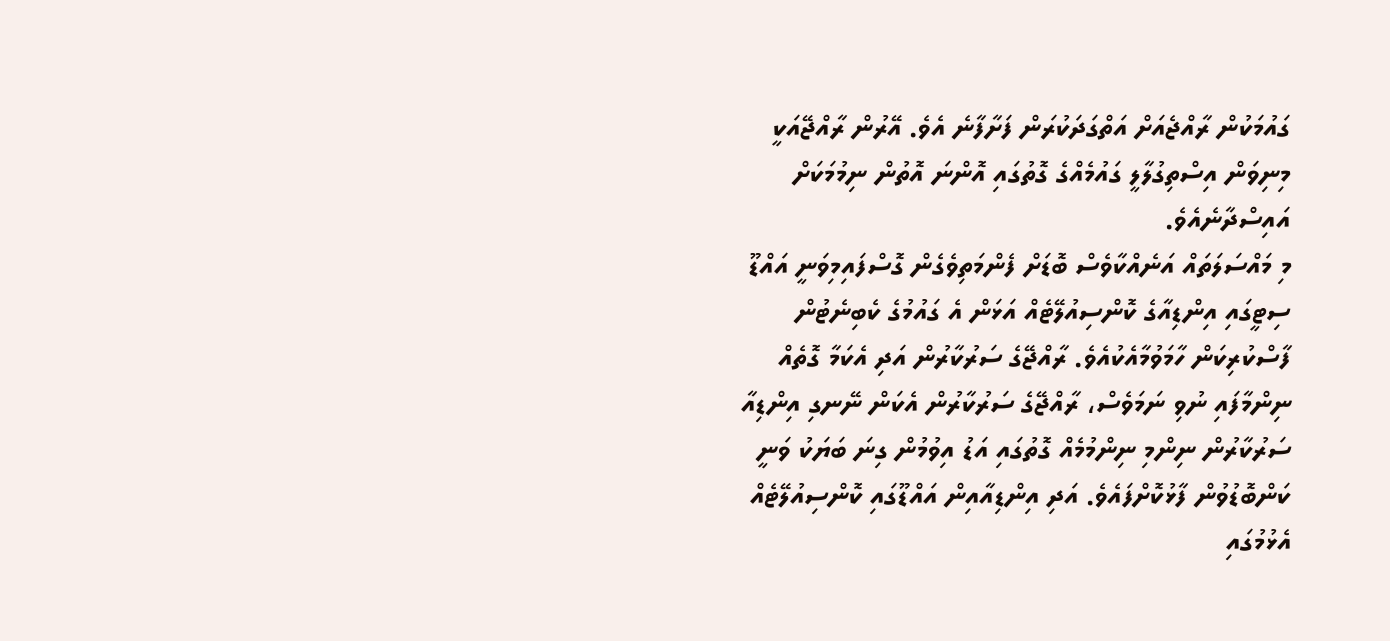ގައުމަކުން ރާއްޖެއަށް އަތްގަދަކުރަން ފަށާފާނެ އެވެ. އޭރުން ރާއްޖޭއަކީ މިނިވަން އިސްތިގުލާލީ ގައުމެއްގެ ގޮތުގައި އޮންނަ އޮތުން ނިމުމަކަށް އައިސްދާނެއެވެ.
މި މައްސަލަތައް އަނެއްކާވެސް ބޮޑަށް ފެންމަތިވެގެން ގޮސްފައިމިވަނީ އައްޑޫ ސިޓީގައި އިންޑިއާގެ ކޮންސިއުލޭޓެއް އަޅަން އެ ގައުމުގެ ކެބިނެޓުން ފާސްކުރިކަން ހާމަވުމާއެކުއެވެ. ރާއްޖޭގެ ސަރުކާރުން އަދި އެކަމާ ގޮތެއް ނިންމާފައި ނުވި ނަމަވެސް، ރާއްޖޭގެ ސަރުކާރުން އެކަން ނޭނގި އިންޑިއާ ސަރުކާރުން ނިންމި ނިންމުމެއް ގޮތުގައި އަޑު އިވުމުން ގިނަ ބަޔަކު ވަނީ ކަންބޮޑުވުން ފާޅުކޮށްފައެވެ. އަދި އިންޑިއާއިން އައްޑޫގައި ކޮންސިއުލޭޓެއް އެޅުމުގައި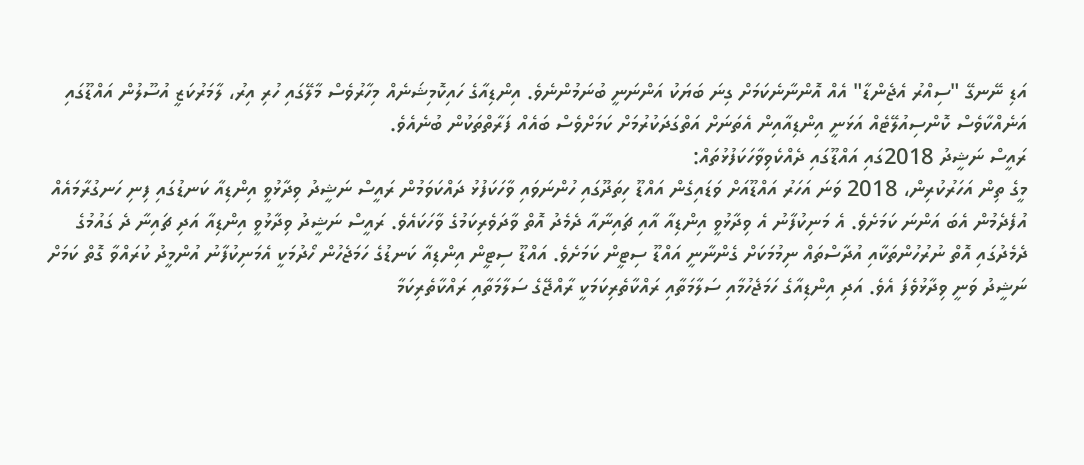އަޑި ނޭނގޭ "ސިއްރު އެޖެންޑާ" އެއް އޮންނާނެކަމަށް ގިނަ ބަޔަކު އަންނަނީ ބުނަމުންނެވެ. އިންޑިއާގެ ހައިކޮމިޝަނެއް މިހާރުވެސް މާލޭގައި ހުރި އިރު، ލާމަރުކަޒީ އުސޫލުން އައްޑޫގައި އަނެއްކާވެސް ކޮންސިއުލޭޓެއް އަޅަނީ އިންޑިއާއިން އެތަނަށް އަތްގަދަކުރުމަށް ކަމަށްވެސް ބައެއް ފަރާތްތަކުން ބުނެއެވެ.
ރައީސް ނަޝީދު 2018ގައި އައްޑޫގައި ދެއްކެވިވާހަކަފުޅުތައް:
މީގެ ތިން އަހަރުކުރިން، 2018 ވަނަ އަހަރު އައްޑޫއަށް ވަޑައިގެން އައްޑޫ ހިތަދޫގައި ހުންނަވައި ވާހަކަފުޅު ދައްކަވަމުން ރައީސް ނަޝީދު ވިދާޅުވީ އިންޑިއާ ކަނޑުގައި ފިނި ހަނގުރާމައެއް އުފެދެމުން އެބަ އަންނަ ކަމަށެވެ. އެ މަނިކުފާނު އެ ވިދާޅުވީ އިންޑިއާ އާއި ޗައިނާއާ ދެމެދު އޮތް ވާދަވެރިކަމުގެ ވާހަކައެވެ. ރައީސް ނަޝީދު ވިދާޅުވީ އިންޑިއާ އަދި ޗައިނާ ދެ ގައުމުގެ ދެމެދުގައި އޮތް ނުރުހުންތަކާއި އުދާސްތައް ނިމުމަކަށް ގެންނާނީ އައްޑޫ ސިޓީން ކަމަށެވެ. އައްޑޫ ސިޓީން އިންޑިއާ ކަނޑުގެ ހަމަޖެހުން ހޯދުމަކީ އެމަނިކުފާނު އުންމީދު ކުރައްވާ ގޮތް ކަމަށް ނަޝީދު ވަނީ ވިދާޅުވެފަ އެވެ. އަދި އިންޑިއާގެ ހަމަޖެހުމާއި ސަލާމަތާއި ރައްކާތެރިކަމަކީ ރާއްޖޭގެ ސަލާމަތާއި ރައްކާތެރިކަމާ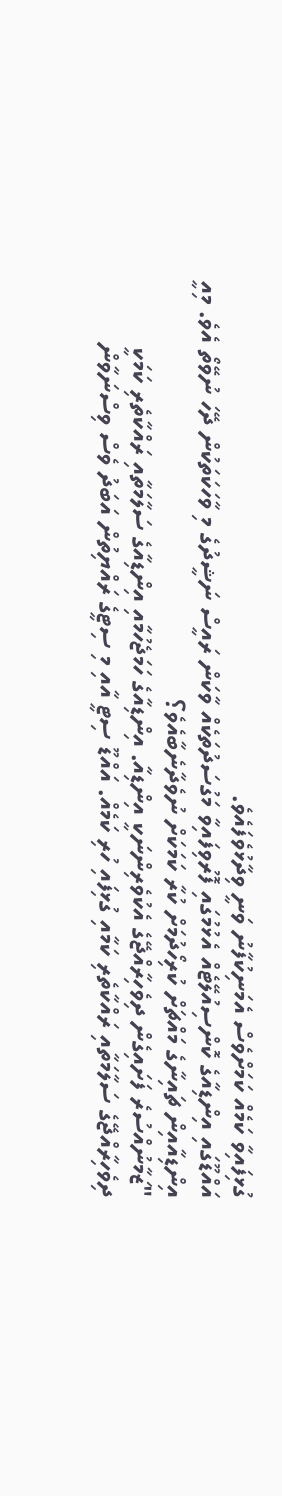ގުޅިފައިވާ ކަމެއް ކަމަށްވެސް އެމަނިކުފާނު ވަނީ ވިދާޅުވެފައެވެ.
އައްޑޫގައި އިންޑިއާގެ ކޮންސިއުލޭޓެއް އެޅުމުގައި ފޮރުވިފައިވާ މަގުސަދުތަކެއް ވާކަން ރައީސް ނަޝީދުގެ މި ވާހަކަތަކުން ދޭހަ ނުވޭތޯ އެވެ. މިއީ އިންޑިއާއިން ޗައިނާގެ މައްޗަށް ކުރިހޯދުމަށް ކުރާ ކަމަކަށް ނުވެދާނެބާއެވެ؟
"ޒަމާނުއްސުރެ ފަށައިގެން ދިވެހިރާއްޖޭގެ އެކުވެރިންނަކީ އިންޑިއާ. އިންޑިއާގެ ހަމަޖެހުމާއި އިންޑިއާގެ ސަލާމަތާއި ރައްކާތެރި ކަމަކީ ދިވެހިރާއްޖޭގެ ސަލާމަތާއި ރައްކާތެރި ކަމާއި ގުޅިފައި ހުރި ކަމެއް. އައްޑޫ ސިޓީ އާއި މި ސިޓީގެ ރައްޔިތުން އަބަދު ވެސް ވިސްނަވާން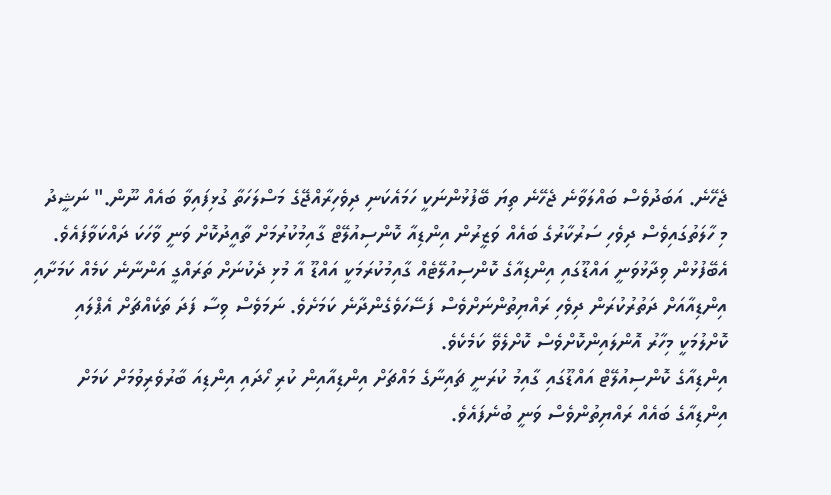ޖެހޭނެ. އަބަދުވެސް ބައްލަވާނެ ޖެހޭނެ ތިޔަ ބޭފުޅުންނަކީ ހަމައެކަނި ދިވެހިރާއްޖޭގެ މަސްލަހަތާ ގުޅިފައިވާ ބައެއް ނޫން." ނަޝީދު
މި ހާލަތުގައިވެސް ދިވެހި ސަރުކާރުގެ ބައެއް ވަޒީރުން އިންޑިއާ ކޮންސިއުލޭޓް ގާއިމުކުރުމަށް ތާއީދުކޮށް ވަނީ ވާހަކަ ދައްކަވާފައެވެ. އެބޭފުޅުން ވިދާޅުވަނީ އައްޑޫގައި އިންޑިއާގެ ކޮންސިއުލޭޓެއް ގާއިމުކުރަމަކީ އައްޑޫ އާ މުޅި ދެކުނަށް ތަރައްގީ އަންނާނެ ކަމެއް ކަމަށާއި އިންޑިއާއަށް ދަތުރުކުރަން ދިވެހި ރައްޔިތުންނަށްވެސް ފަސޭހަވެގެންދާނެ ކަމަށެވެ. ނަމަވެސް ވިސާ ފަދަ ތަކެއްޗަށް އެޕްލައި ކޮށްލުމަކީ މިހާރު އޮންލައިންކޮށްވެސް ކޮށްލެވޭ ކަމެކެވެ.
އިންޑިއާގެ ކޮންސިއުލޭޓް އައްޑޫގައި ގާއިމު ކުރަނީ ޗައިނާގެ މައްޗަށް އިންޑިއާއިން ކުރި ހޯދައި އިންޑިއަ ބާރުވެރިވުމަށް ކަމަށް އިންޑިއާގެ ބައެއް ރައްޔިތުންވެސް ވަނީ ބުނެފައެވެ.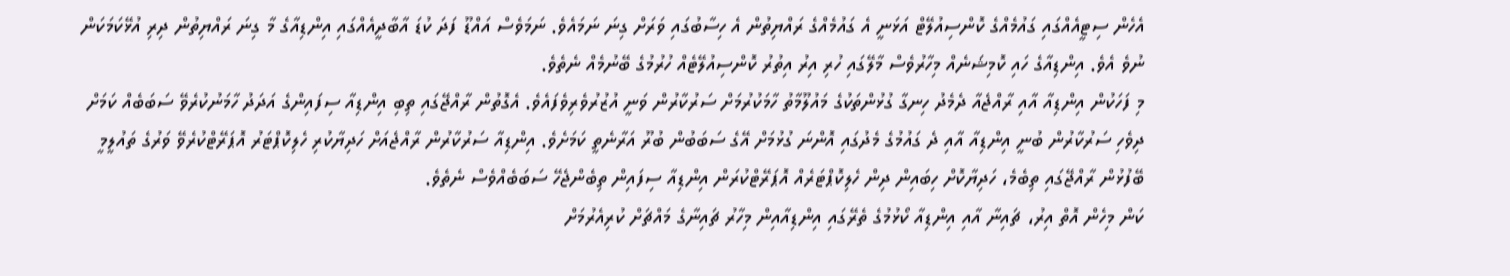އެހެން ސިޓީއެއްގައި ގައުމެއްގެ ކޮންސިއުލޭޓް އަޅަނީ އެ ގައުމެއްގެ ރައްޔިތުން އެ ހިސާބުގައި ވަރަށް ގިނަ ނަމައެވެ. ނަމަވެސް އައްޑޫ ފަދަ ކުޑަ އާބާދީއެއްގައި އިންޑިއާގެ މާ ގިނަ ރައްޔިތުން ދިރި އުޅޭކަމަކަން ނުވެ އެވެ. އިންޑިއާގެ ހައި ކޮމިޝަނެއް މިހާރުވެސް މާލޭގައި ހުރި އިރު އިތުރު ކޮންސިއުލޭޓެއް ހުރުމުގެ ބޭނުމެއް ނެތެވެ.
މި ފަހަކުން އިންޑިއާ އާއި ރާއްޖެއާ ދެމެދު ހިނގާ ގުޅުންތަކުގެ މައުލޫމާތު ހާމަކުރުމަށް ސަރުކާރުން ވަނީ އުޒުރުވެރިވެފައެވެ. އެގޮތުން ރާއްޖޭގައި ތިބި އިންޑިއާ ސިފައިންގެ އަދަދު ހާމަނުކުރެވޭ ސަބަބެއް ކަމަށް ދިވެހި ސަރުކާރުން ބުނީ އިންޑިއާ އާއި ދެ ގައުމުގެ މެދުގައި އޮންނަ ގުޅުމަށް އޭގެ ސަބަބުން ބުރޫ އަރާނެތީ ކަމަށެވެ. އިންޑިއާ ސަރުކާރުން ރާއްޖެއަށް ހަދިޔާކުރި ހެލިކޮޕްޓަރު އޮޕަރޭޓްކުރެވޭ ވަރުގެ ތައުލީމީ ބޭފުޅުން ރާއްޖޭގައި ތިބެމެ، ހަދިޔާކޮށް ހިބައިން ދިން ހެލިކޮޕްޓަރެއް އޮޕަރޭޓްކުރަން އިންޑިއާ ސިފައިން ތިބެންޖެހޭ ސަބަބެއްވެސް ނެތެވެ.
ކަން މިހެން އޮތް އިރު، ޗައިނާ އާއި އިންޑިއާ ކޯޅުމުގެ ތެރޭގައި އިންޑިއާއިން މިހާރު ޗައިނާގެ މައްޗަށް ކުރިއެރުމަށް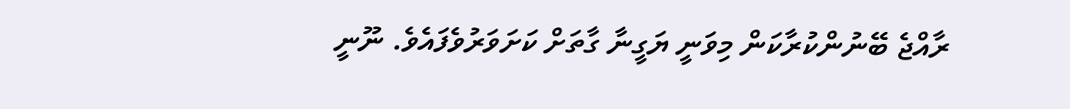ރާއްޖެ ބޭނުންކުރާކަން މިވަނީ ޔަގީނާ ގާތަށް ކަށަވަރުވެފައެވެ. ނޫނީ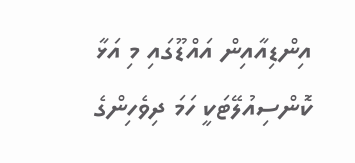އިންޑިއާއިން އައްޑޫގައި މި އަޅާ ކޮންސިއުލޭޓަކީ ހަމަ ދިވެހިންގެ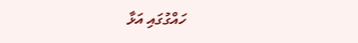ހައްގުގައި އަޅާ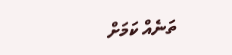ތަނެއް ކަމަށް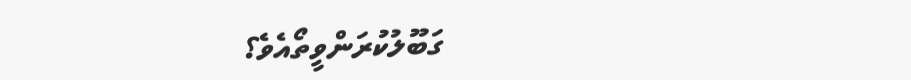ގަބޫލުކުރަންވީތޯއެވެ؟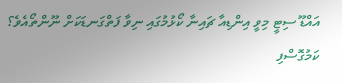އައްޑޫ ސިޓީ މިވީ އިންޑިއާ ޗައިނާ ކޯޅުމުގައި ނިވާ ފަތްގަނޑަކަށް ނޫންތޯއެވެ؟
ކަމުގޮސްފި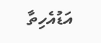އަޑުއެހިތާ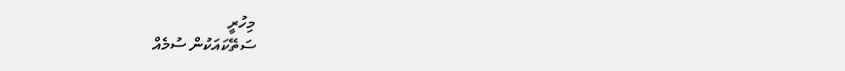މިހުރީ
ސަތޭކައަކުން ސުމެއް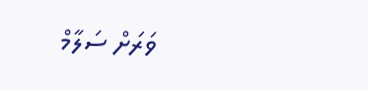ވަރަށް ސަލާމް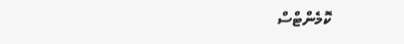ކޮމެންޓްސް